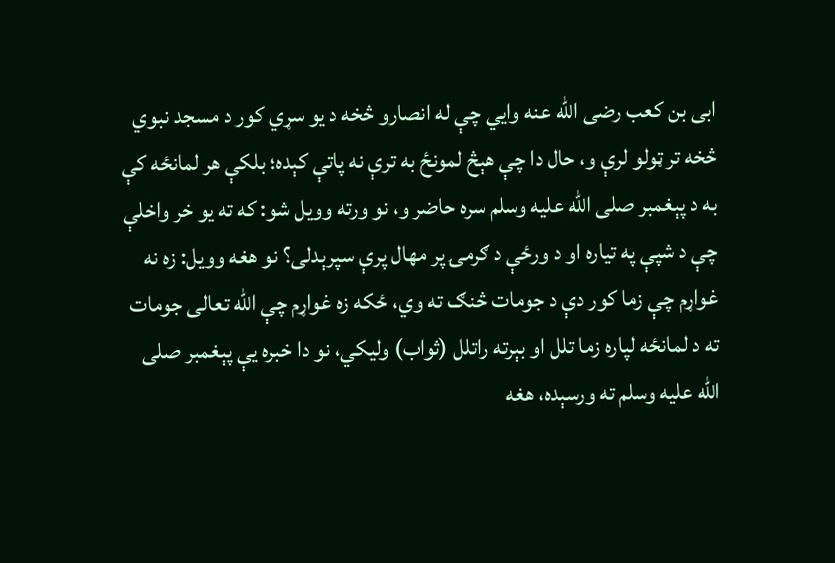ابی بن کعب رضی الله عنه وایي چې له انصارو څخه د یو سړي کور د مسجد نبوي څخه تر ټولو لرې و، حال دا چې هېڅ لمونځ به ترې نه پاتې کېده؛ بلکې هر لمانځه کې به د پېغمبر صلی الله علیه وسلم سره حاضر و، نو ورته وویل شو: که ته یو خر واخلې چې د شپې په تیاره او د ورځې د ګرمۍ پر مهال پرې سپرېدلی؟ نو هغه وویل: زه نه غواړم چې زما کور دې د جومات څنګ ته وي، ځکه زه غواړم چې الله تعالی جومات ته د لمانځه لپاره زما تلل او بېرته راتلل (ثواب) ولیکي، نو دا خبره یې پېغمبر صلی الله علیه وسلم ته ورسېده، هغه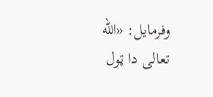وفرمایل: «الله تعالی دا ټول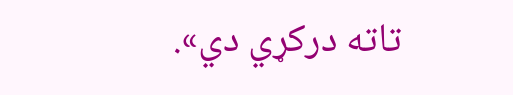تاته درکړي دي».